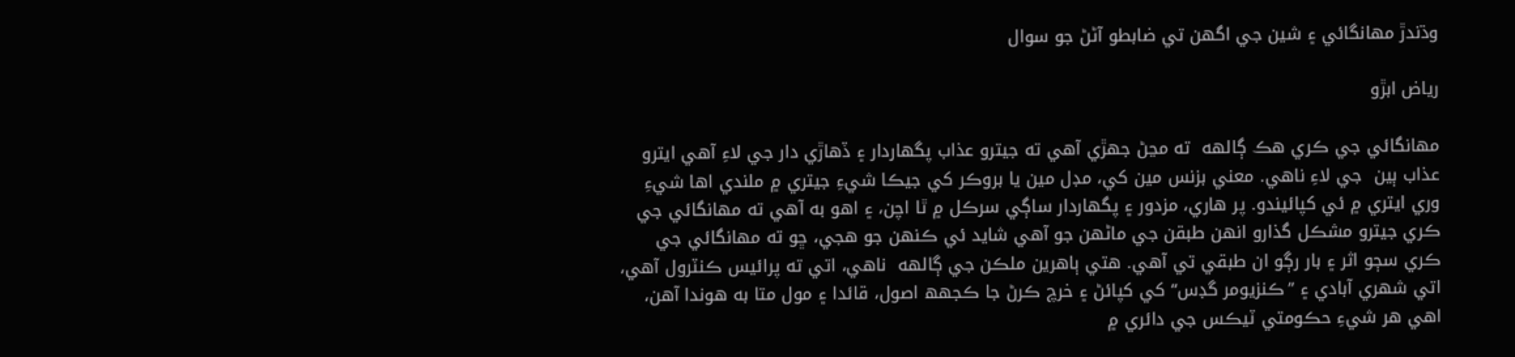وڌندڙ مهانگائي ۽ شين جي اگهن تي ضابطو آڻڻ جو سوال

رياض ابڙو

مهانگائي جي ڪري هڪ ڳالھه  ته مڃڻ جهڙي آهي ته جيترو عذاب پگهاردار ۽ ڏهاڙي دار جي لاءِ آهي ايترو عذاب ٻين  جي لاءِ ناهي. معني بزنس مين کي، مڊل مين يا بروڪر کي جيڪا شيءِ جيتري ۾ ملندي اها شيءِ وري ايتري ۾ ئي کپائيندو. پر هاري، مزدور ۽ پگهاردار ساڳي سرڪل ۾ ٿا اچن، ۽ اهو به آهي ته مهانگائي جي ڪري جيترو مشڪل گذارو انهن طبقن جي ماڻهن جو آهي شايد ئي ڪنهن جو هجي، ڇو ته مهانگائي جي ڪري سڄو اثر ۽ بار رڳو ان طبقي تي آهي. هتي ٻاهرين ملڪن جي ڳالھه  ناهي، اتي ته پرائيس ڪنٽرول آهي، اتي شهري آبادي ۽ ”ڪنزيومر گڊس“ کي کپائڻ ۽ خرچ ڪرڻ جا ڪجهھ اصول، قائدا ۽ مول متا به هوندا آهن، اهي هر شيءِ حڪومتي ٽيڪس جي دائري ۾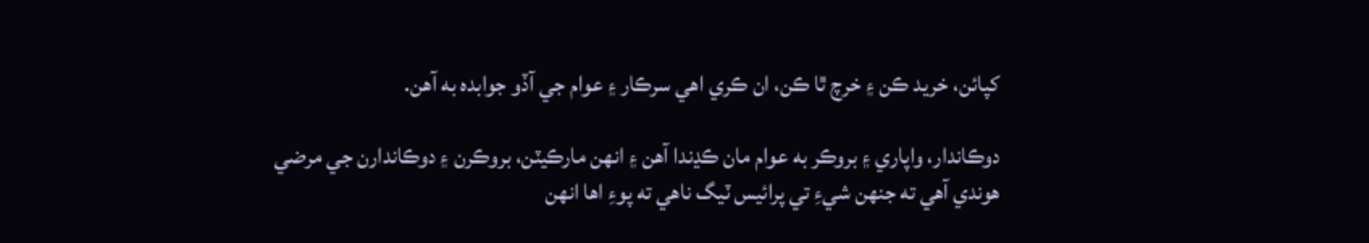کپائن، خريد ڪن ۽ خرچ ٿا ڪن، ان ڪري اهي سرڪار ۽ عوام جي آڏو جوابده به آهن.

دوڪاندار، واپاري ۽ بروڪر به عوام مان ڪڍندا آهن ۽ انهن مارڪيٽن، بروڪرن ۽ دوڪاندارن جي مرضي هوندي آهي ته جنهن شيءِ تي پرائيس ٽيگ ناهي ته پوءِ اها انهن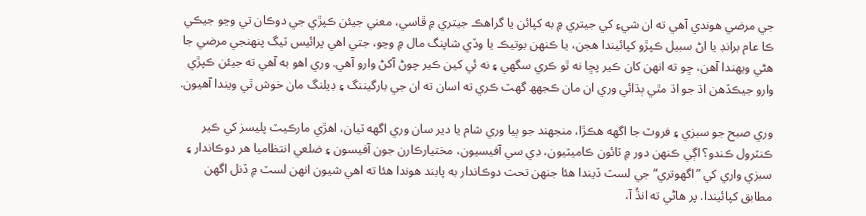جي مرضي هوندي آهي ته ان شيءِ کي جيتري ۾ به کپائن يا گراهڪ جيتري ۾ ڦاسي، معني جيئن ڪپڙي جي دوڪان تي وڃو جيڪي ڪا عام برانڊ يا اڻ سبيل ڪپڙو کپائيندا هجن، يا ڪنهن بوتيڪ يا وڏي شاپنگ مال ۾ وڃو، جتي اهي پرائيس ٽيگ پنهنجي مرضي جا هڻي ويهندا آهن، ڇو ته انهن کان ڪير پڇا نه ٿو ڪري سگهي ۽ نه ئي کين ڪير چوڻ آکڻ وارو آهي. وري اهو به آهي ته جيئن ڪپڙي وارو جيڪڏهن اڌ جو اڌ مٿي ٻڌائي وري ان مان ڪجهھ گهٽ ڪري ته اسان ته ان جي بارگيننگ ۽ ڊيلنگ مان خوش ٿي ويندا آهيون.

وري صبح جو سبزي ۽ فروٽ جا اگھه هڪڙا، منجھند جو ٻيا وري شام يا دير سان وري اگھه ٽيان، اهڙي مارڪيٽ پليسز کي ڪير ڪنٽرول ڪندو؟ اڳي ڪنهن دور ۾ ٽائون ڪاميٽيون، ڊي سي آفيسيون، مختيارڪارن جون آفيسون ۽ ضلعي انتظاميا هر دوڪاندار ۽ سبزي واري کي ”اگھوتري“ جي لسٽ ڏيندا هئا جنهن تحت دوڪاندار به پابند هوندا هئا ته اهي شيون انهن لسٽ ۾ ڏنل اگھن مطابق کپائيندا. پر هاڻي ته انڌُ آ،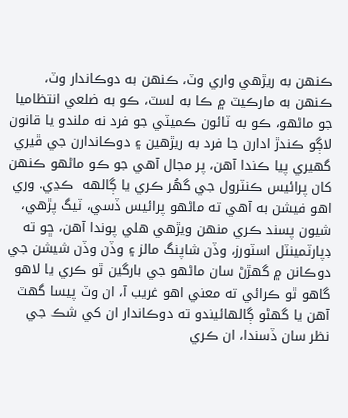ڪنهن به ريڙهي واري وٽ، ڪنهن به دوڪاندار وٽ، ڪنهن به مارڪيٽ ۾ ڪا به لسٽ، ڪو به ضلعي انتظاميا جو ماڻهو، ڪو به ٽائون ڪميٽي جو فرد نه ملندو يا قانون لاڳو ڪندڙ ادارن جا فرد به ريڙهين ۽ دوڪاندارن جي ڦيري گهيري پيا ڪندا آهن، پر مجال آهي جو ڪو ماڻهو ڪنهن کان پرائيس ڪنٽرول جي گهُر ڪري يا ڳالھه  ڪڍي. وري اهو فيشن به آهي ته ماڻهو پرائيس ڏسي، ٽيگ پڙهي، شيون پسند ڪري منهن ويڙهي هلي پوندا آهن، ڇو ته ڊپارٽمينٽل اسٽورز، وڏن شاپنگ مالز ۽ وڏن وڏن شيشن جي دوڪانن ۾ گهڙڻ سان ماڻهو جي بارگين ٿو ڪري يا لاهو گاهو ٿو ڪرائي ته معني اهو غريب آ، ان وٽ پيسا گهٽ آهن يا گهڻو ڳالهائيندو ته دوڪاندار ان کي شڪ جي نظر سان ڏسندا، ان ڪري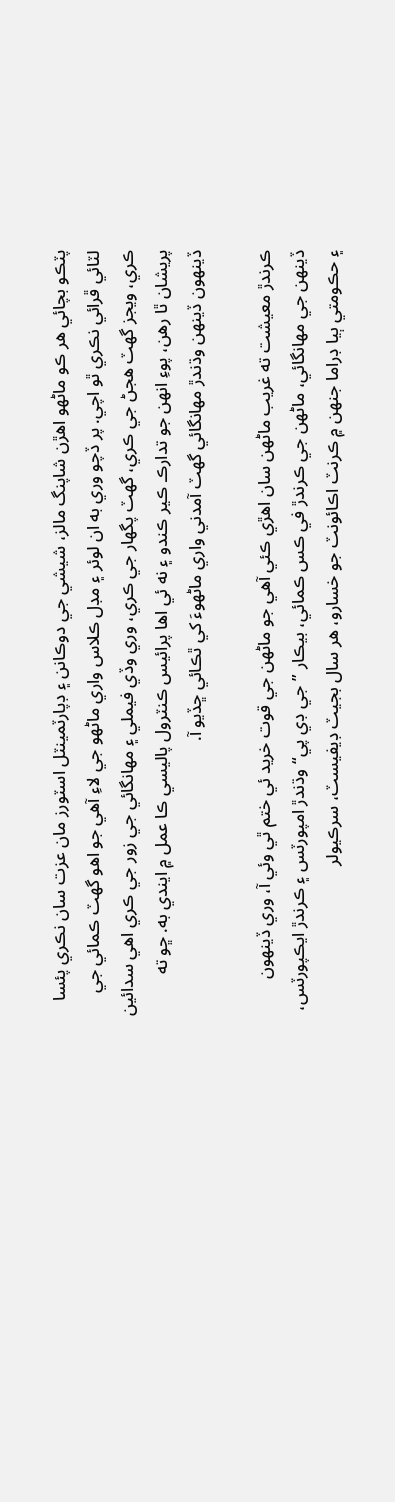پٽڪو بچائي هر ڪو ماڻهو اهڙن شاپنگ مالز، شيشي جي دوڪانن ۽ ڊپارٽمينٽل اسٽورز مان عزت سان نڪري پئسا لٽائي ڦرائي نڪري ٿو اچي. پر ڏچو وري به ان لوئر ۽ مڊل ڪلاس واري ماڻهو جي لاءِ آهي جو اهو گهٽ ڪمائي جي ڪري، ويجز گهٽ هجڻ جي ڪري، گهٽ پگهار جي ڪري، وري وڏي فيملي ۽ مهانگائي جي زور جي ڪري اهي سدائين پريشان ٿا رهن، پوءِ انهن جو تدارڪ ڪير ڪندو ۽ نه ئي اها پرائيس ڪنٽرول پاليسي ڪا عمل ۾ ايندي به. ڇو ته ڏينهون ڏينهن وڌندڙ مهانگائي گهٽ آمدني واري ماڻهوءَ کي ٿڪائي ڇڏيو آ.

ڪرندڙ معيشت ته غريب ماڻهن سان اهڙي ڪئي آهي جو ماڻهن جي قوت خريد ئي ختم ٿي وئي آ، وري ڏينهون ڏينهن جي مهانگائي، ماڻهن جي ڪرندڙ في ڪس ڪمائي، بيڪار ”جي ڊي پي“ وڌندڙ امپورٽس ۽ ڪرندڙ ايڪپورٽس، ۽ حڪومتي ٻيا ڊراما جنهن ۾ ڪرنٽ اڪائونٽ جو خسارو، هر سال بجيٽ ڊيفيسٽ، سرڪيولر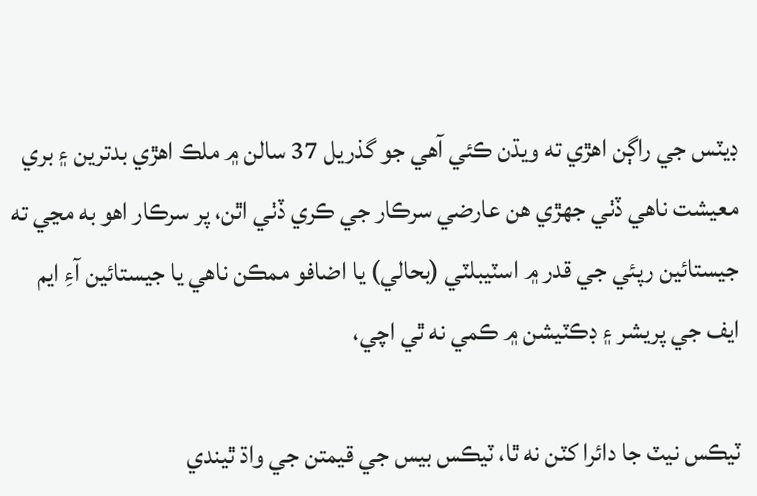ڊيٽس جي راڳن اهڙي ته ويڌن ڪئي آهي جو گذريل 37 سالن ۾ ملڪ اهڙي بدترين ۽ بري معيشت ناهي ڏٺي جهڙي هن عارضي سرڪار جي ڪري ڏٺي اٿن، پر سرڪار اهو به مڃي ته جيستائين رپئي جي قدر ۾ اسٽيبلٽي (بحالي) يا اضافو ممڪن ناهي يا جيستائين آءِ ايم ايف جي پريشر ۽ ڊڪٽيشن ۾ ڪمي نه ٿي اچي،

ٽيڪس نيٽ جا دائرا کٽن نه ٿا، ٽيڪس بيس جي قيمتن جي واڌ ٿيندي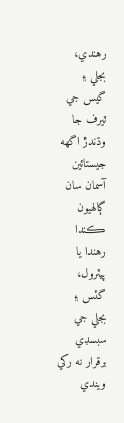رهندي، بجلي ۽ گيس جي ٽيرف جا وڌندڙ اگھه جيستائين آسمان سان ڳالهيون ڪندا رهندا يا پيٽرول، گئس ۽ بجلي جي سبسڊي برقرار نه رکي ويندي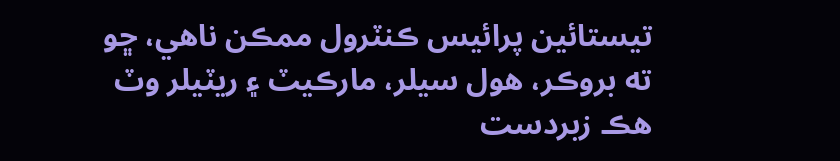تيستائين پرائيس ڪنٽرول ممڪن ناهي، ڇو ته بروڪر، هول سيلر، مارڪيٽ ۽ ريٽيلر وٽ هڪ زبردست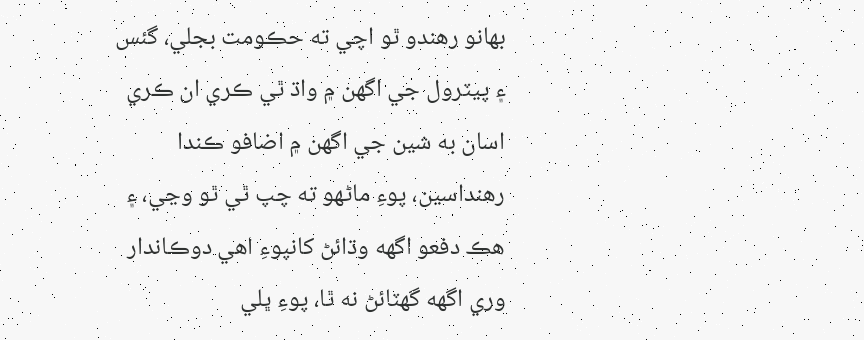بهانو رهندو ٿو اچي ته حڪومت بجلي، گئس ۽ پيٽرول جي اگھن ۾ واڌ ٿي ڪري ان ڪري اسان به شين جي اگھن ۾ اضافو ڪندا رهنداسين، پوءِ ماڻهو ته چپ ٿي ٿو وڃي، ۽ هڪ دفعو اگھه وڌائڻ کانپوءِ اهي دوڪاندار وري اگھه گهٽائڻ نه ٿا، پوءِ ڀلي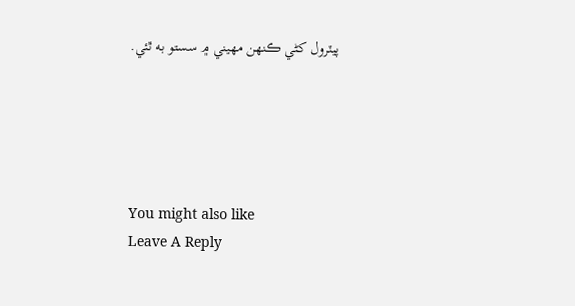پيٽرول کڻي ڪنهن مهيني ۾ سستو به ٿئي.





You might also like
Leave A Reply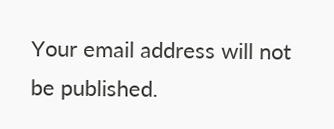Your email address will not be published.